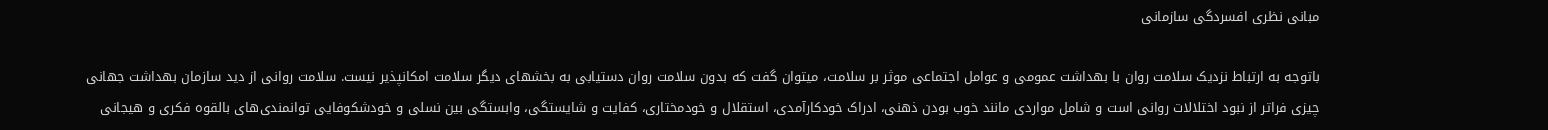مبانی نظری افسردگی سازمانی

باتوجه به ارتباط نزدیک سلامت روان با بهداشت عمومی و عوامل اجتماعی موثر بر سلامت، میتوان گفت که بدون سلامت روان دستیابی به بخشهای دیگر سلامت امکانپذیر نیست. سلامت روانی از دید سازمان بهداشت جهانی چیزی فراتر از نبود اختلالات روانی است و شامل مواردی مانند خوب بودن ذهنی، ادراک خودکارآمدی، استقلال و خودمختاری، کفایت و شایستگی، وابستگی بین نسلی و خودشکوفایی توانمندی‌های بالقوه فکری و هیجانی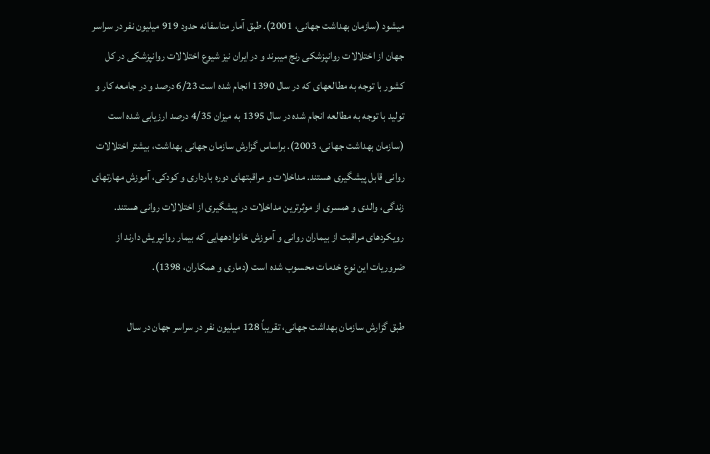میشود (سازمان بهداشت جهانی، 2001). طبق آمار متاسفانه حدود 919 میلیون نفر در سراسر جهان از اختلالات روانپزشکی رنج میبرند و در ایران نیز شیوع اختلالات روانپزشکی در کل کشور با توجه به مطالعهای که در سال 1390 انجام شده است 6/23 درصد و در جامعه کار و تولید با توجه به مطالعه انجام شده در سال 1395 به میزان 4/35 درصد ارزیابی شده است (سازمان بهداشت جهانی، 2003). براساس گزارش سازمان جهانی بهداشت، بیشتر اختلالات روانی قابل پیشگیری هستند. مداخلات و مراقبتهای دوره بارداری و کودکی، آموزش مهارتهای زندگی، والدی و همسری از موثرترین مداخلات در پیشگیری از اختلالات روانی هستند. رویکردهای مراقبت از بیماران روانی و آموزش خانوادههایی که بیمار روانپریش دارند از ضروریات این نوع خدمات محسوب شده است (دماری و همکاران، 1398).

طبق گزارش سازمان بهداشت جهانی، تقریباً 128 میلیون نفر در سراسر جهان در سال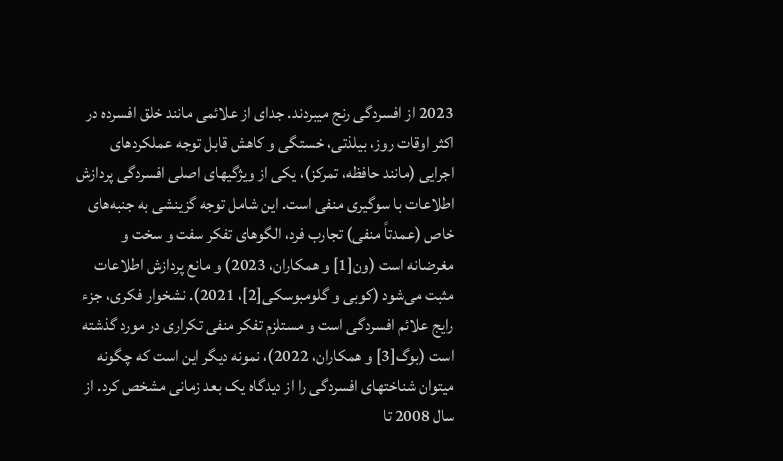2023 از افسردگی رنج میبردند. جدای از علائمی مانند خلق افسرده در اکثر اوقات روز، بیلذتی، خستگی و کاهش قابل توجه عملکردهای اجرایی (مانند حافظه، تمرکز)، یکی از ویژگیهای اصلی افسردگی پردازش اطلاعات با سوگیری منفی است. این شامل توجه گزینشی به جنبه‌های خاص (عمدتاً منفی) تجارب فرد، الگوهای تفکر سفت و سخت و مغرضانه است (ون[1] و همکاران، 2023) و مانع پردازش اطلاعات مثبت می‌شود (کوبی و گلومبوسکی[2]، 2021). نشخوار فکری، جزء رایج علائم افسردگی است و مستلزم تفکر منفی تکراری در مورد گذشته است (بوگ[3] و همکاران، 2022)، نمونه دیگر این است که چگونه میتوان شناختهای افسردگی را از دیدگاه یک بعد زمانی مشخص کرد. از سال 2008 تا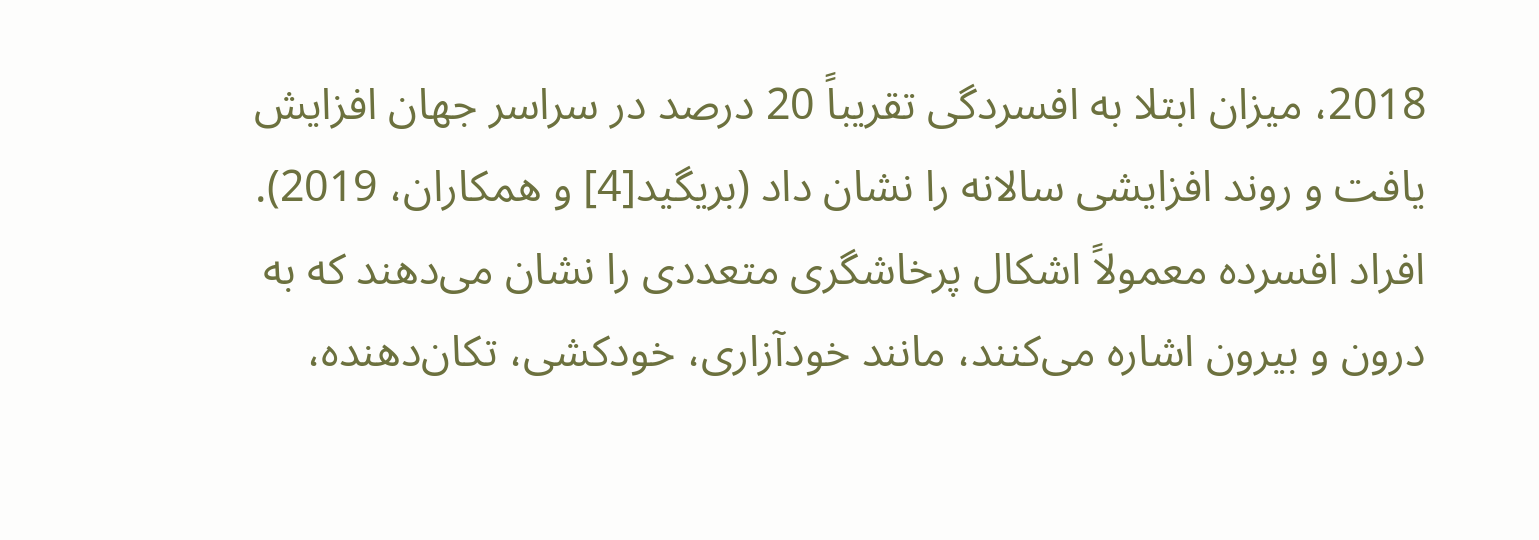2018، میزان ابتلا به افسردگی تقریباً 20 درصد در سراسر جهان افزایش یافت و روند افزایشی سالانه را نشان داد (بریگید[4] و همکاران، 2019). افراد افسرده معمولاً اشکال پرخاشگری متعددی را نشان می‌دهند که به درون و بیرون اشاره می‌کنند، مانند خودآزاری، خودکشی، تکان‌دهنده،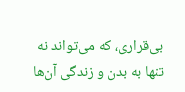بی‌قراری، که می‌تواند نه تنها به بدن و زندگی آن‌ها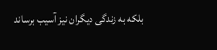بلکه به زندگی دیگران نیز آسیب برساند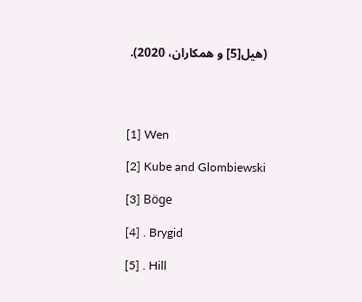(هیل[5] و همکاران، 2020).




[1] Wen

[2] Kube and Glombiewski

[3] Böge

[4] . Brygid

[5] . Hill